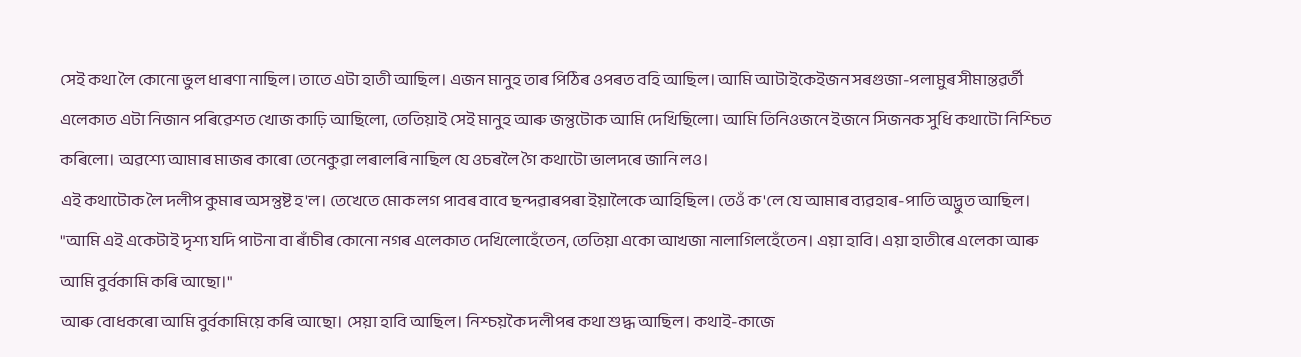সেই কথা লৈ কোনো ভুল ধাৰণা নাছিল। তাতে এটা হাতী আছিল। এজন মানুহ তাৰ পিঠিৰ ওপৰত বহি আছিল। আমি আটাইকেইজন সৰগুজা-পলামুৰ সীমান্তৱৰ্তী এলেকাত এটা নিজান পৰিৱেশত খোজ কাঢ়ি আছিলো, তেতিয়াই সেই মানুহ আৰু জন্তুটোক আমি দেখিছিলো। আমি তিনিওজনে ইজনে সিজনক সুধি কথাটো নিশ্চিত কৰিলো। অৱশ্যে আমাৰ মাজৰ কাৰো তেনেকুৱা লৰালৰি নাছিল যে ওচৰলৈ গৈ কথাটো ভালদৰে জানি লও।
এই কথাটোক লৈ দলীপ কুমাৰ অসন্তুষ্ট হ'ল। তেখেতে মোক লগ পাবৰ বাবে ছন্দৱাৰপৰা ইয়ালৈকে আহিছিল। তেওঁ ক'লে যে আমাৰ ব্যৱহাৰ-পাতি অদ্ভুত আছিল। "আমি এই একেটাই দৃশ্য যদি পাটনা বা ৰাঁচীৰ কোনো নগৰ এলেকাত দেখিলোহেঁতেন, তেতিয়া একো আখজা নালাগিলহেঁতেন। এয়া হাবি। এয়া হাতীৰে এলেকা আৰু আমি বুৰ্বকামি কৰি আছো।"
আৰু বোধকৰো আমি বুৰ্বকামিয়ে কৰি আছো। সেয়া হাবি আছিল। নিশ্চয়কৈ দলীপৰ কথা শুদ্ধ আছিল। কথাই-কাজে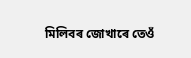মিলিবৰ জোখাৰে তেওঁ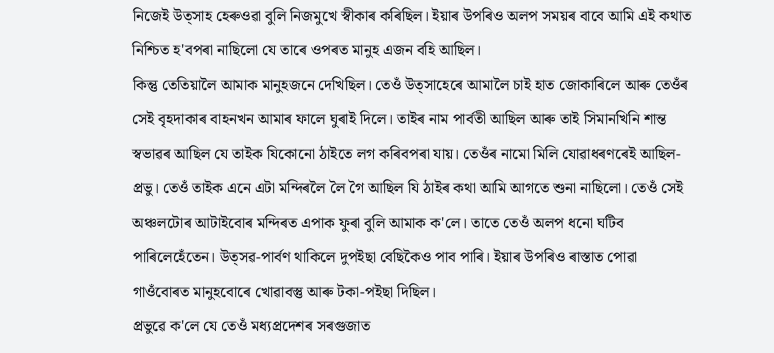নিজেই উত্সাহ হেৰুওৱা বুলি নিজমুখে স্বীকাৰ কৰিছিল। ইয়াৰ উপৰিও অলপ সময়ৰ বাবে আমি এই কথাত নিশ্চিত হ'বপৰা নাছিলো যে তাৰে ওপৰত মানুহ এজন বহি আছিল।
কিন্তু তেতিয়ালৈ আমাক মানুহজনে দেখিছিল। তেওঁ উত্সাহেৰে আমালৈ চাই হাত জোকাৰিলে আৰু তেওঁৰ সেই বৃহদাকাৰ বাহনখন আমাৰ ফালে ঘুৰাই দিলে। তাইৰ নাম পাৰ্বতী আছিল আৰু তাই সিমানখিনি শান্ত স্বভাৱৰ আছিল যে তাইক যিকোনো ঠাইতে লগ কৰিবপৰা যায়। তেওঁৰ নামো মিলি যোৱাধৰণৰেই আছিল- প্ৰভু। তেওঁ তাইক এনে এটা মন্দিৰলৈ লৈ গৈ আছিল যি ঠাইৰ কথা আমি আগতে শুনা নাছিলো। তেওঁ সেই অঞ্চলটোৰ আটাইবোৰ মন্দিৰত এপাক ফুৰা বুলি আমাক ক'লে। তাতে তেওঁ অলপ ধনো ঘটিব পাৰিলেহেঁতেন। উত্সৱ-পাৰ্বণ থাকিলে দুপইছা বেছিকৈও পাব পাৰি। ইয়াৰ উপৰিও ৰাস্তাত পোৱা গাওঁবোৰত মানুহবোৰে খোৱাবস্তু আৰু টকা-পইছা দিছিল।
প্ৰভুৱে ক'লে যে তেওঁ মধ্যপ্ৰদেশৰ সৰগুজাত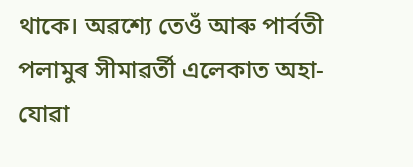থাকে। অৱশ্যে তেওঁ আৰু পাৰ্বতী পলামুৰ সীমাৱৰ্তী এলেকাত অহা-যোৱা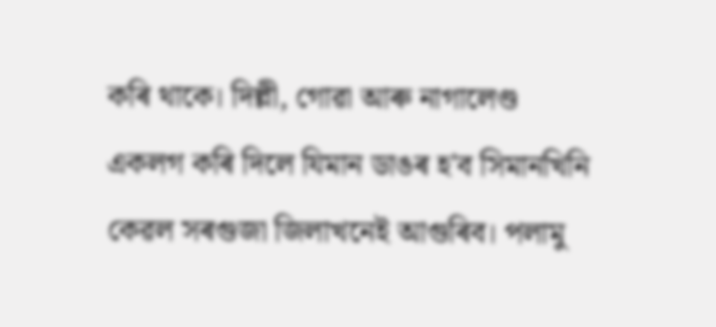কৰি থাকে। দিল্লী, গোৱা আৰু নাগালেণ্ড একলগ কৰি দিলে যিমান ডাঙৰ হ'ব সিমানখিনি কেৱল সৰগুজা জিলাখনেই আগুৰিব। পলামু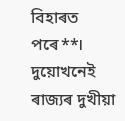বিহাৰত পৰে**। দুয়োখনেই ৰাজ্যৰ দুখীয়া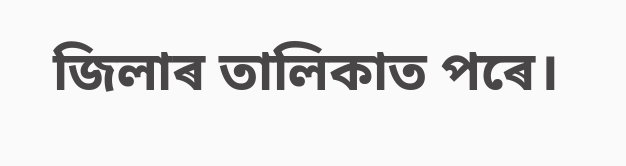জিলাৰ তালিকাত পৰে।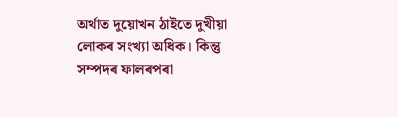অৰ্থাত দুয়োখন ঠাইতে দুখীয়া লোকৰ সংখ্যা অধিক। কিন্তু সম্পদৰ ফালৰপৰা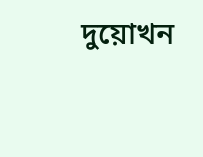দুয়োখন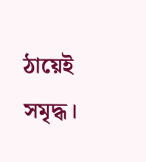ঠায়েই সমৃদ্ধ।